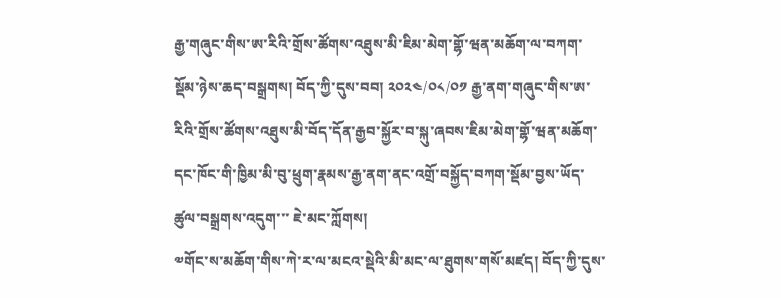རྒྱ་གཞུང་གིས་ཨ་རིའི་གྲོས་ཚོགས་འཐུས་མི་ཇིམ་མེག་གྷོ་ཝན་མཆོག་ལ་བཀག་སྡོམ་ཉེས་ཆད་བསྒྲགས། བོད་ཀྱི་དུས་བབ། ༢༠༢༤/༠༨/༠༡ རྒྱ་ནག་གཞུང་གིས་ཨ་རིའི་གྲོས་ཚོགས་འཐུས་མི་བོད་དོན་རྒྱབ་སྐྱོར་བ་སྐུ་ཞབས་ཇིམ་མེག་གྷོ་ཝན་མཆོག་དང་ཁོང་གི་ཁྱིམ་མི་བུ་ཕྲུག་རྣམས་རྒྱ་ནག་ནང་འགྲོ་བསྐྱོད་བཀག་སྡོམ་བྱས་ཡོད་ཚུལ་བསྒྲགས་འདུག་་་ ཇེ་མང་ཀློགས།
༧གོང་ས་མཆོག་གིས་ཀེ་ར་ལ་མངའ་སྡེའི་མི་མང་ལ་ཐུགས་གསོ་མཛད། བོད་ཀྱི་དུས་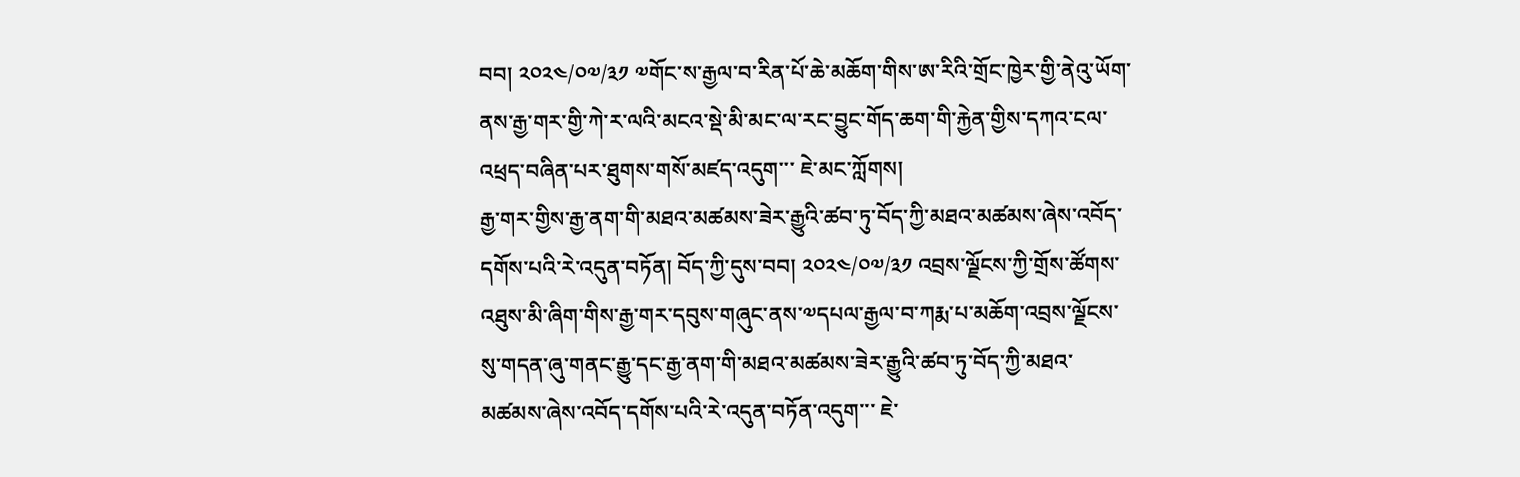བབ། ༢༠༢༤/༠༧/༣༡ ༧གོང་ས་རྒྱལ་བ་རིན་པོ་ཆེ་མཆོག་གིས་ཨ་རིའི་གྲོང་ཁྱེར་གྱི་ནེའུ་ཡོག་ནས་རྒྱ་གར་གྱི་ཀེ་ར་ལའི་མངའ་སྡེ་མི་མང་ལ་རང་བྱུང་གོད་ཆག་གི་རྐྱེན་གྱིས་དཀའ་ངལ་འཕྲད་བཞིན་པར་ཐུགས་གསོ་མཛད་འདུག་་་ ཇེ་མང་ཀློགས།
རྒྱ་གར་གྱིས་རྒྱ་ནག་གི་མཐའ་མཚམས་ཟེར་རྒྱུའི་ཚབ་ཏུ་བོད་ཀྱི་མཐའ་མཚམས་ཞེས་འབོད་དགོས་པའི་རེ་འདུན་བཏོན། བོད་ཀྱི་དུས་བབ། ༢༠༢༤/༠༧/༣༡ འབྲས་ལྗོངས་ཀྱི་གྲོས་ཚོགས་འཐུས་མི་ཞིག་གིས་རྒྱ་གར་དབུས་གཞུང་ནས་༧དཔལ་རྒྱལ་བ་ཀརྨ་པ་མཆོག་འབྲས་ལྗོངས་སུ་གདན་ཞུ་གནང་རྒྱུ་དང་རྒྱ་ནག་གི་མཐའ་མཚམས་ཟེར་རྒྱུའི་ཚབ་ཏུ་བོད་ཀྱི་མཐའ་མཚམས་ཞེས་འབོད་དགོས་པའི་རེ་འདུན་བཏོན་འདུག་་་ ཇེ་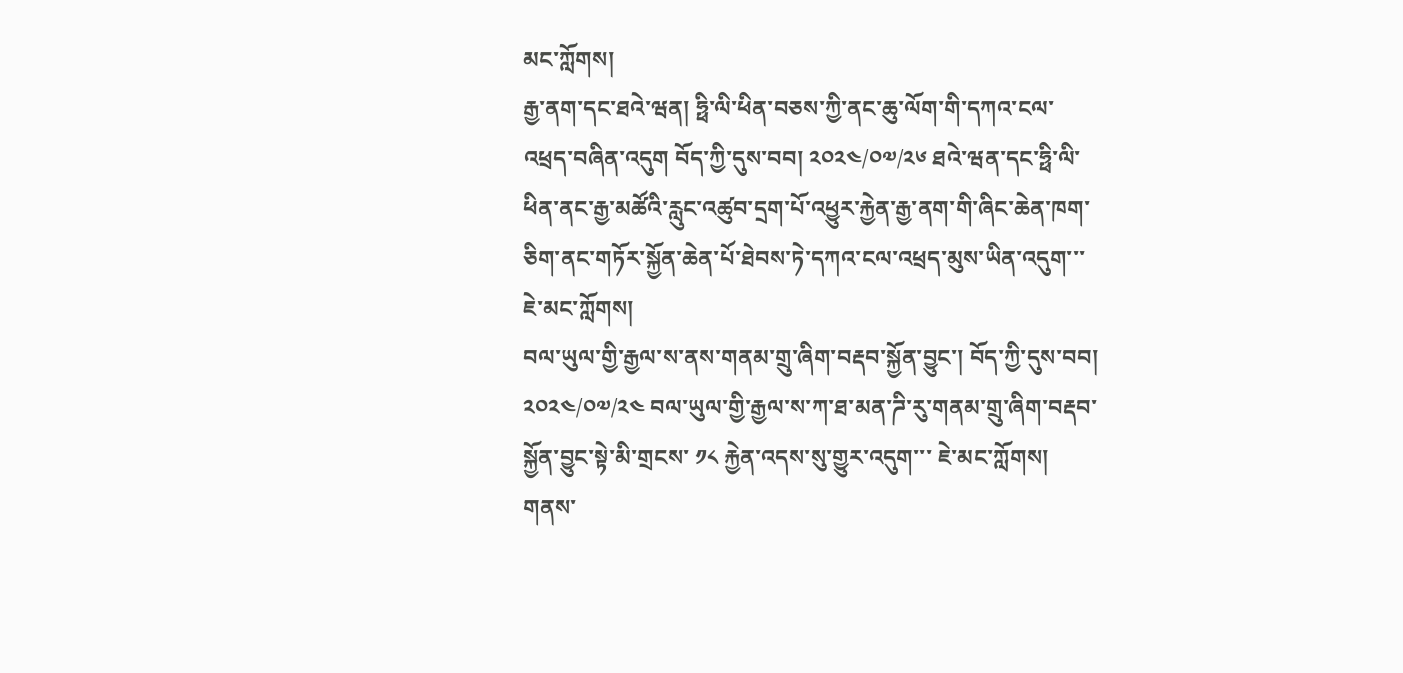མང་ཀློགས།
རྒྱ་ནག་དང་ཐའེ་ཝན། ཧྥི་ལི་ཕིན་བཅས་ཀྱི་ནང་ཆུ་ལོག་གི་དཀའ་ངལ་འཕྲད་བཞིན་འདུག བོད་ཀྱི་དུས་བབ། ༢༠༢༤/༠༧/༢༦ ཐའེ་ཝན་དང་ཧྥི་ལི་ཕིན་ནང་རྒྱ་མཚོའི་རླུང་འཚུབ་དྲག་པོ་འཕྱུར་རྐྱེན་རྒྱ་ནག་གི་ཞིང་ཆེན་ཁག་ཅིག་ནང་གཏོར་སྐྱོན་ཆེན་པོ་ཐེབས་ཏེ་དཀའ་ངལ་འཕྲད་མུས་ཡིན་འདུག་་་ ཇེ་མང་ཀློགས།
བལ་ཡུལ་གྱི་རྒྱལ་ས་ནས་གནམ་གྲུ་ཞིག་བརྡབ་སྐྱོན་བྱུང་། བོད་ཀྱི་དུས་བབ། ༢༠༢༤/༠༧/༢༤ བལ་ཡུལ་གྱི་རྒྱལ་ས་ཀ་ཐ་མན་ཌི་རུ་གནམ་གྲུ་ཞིག་བརྡབ་སྐྱོན་བྱུང་སྟེ་མི་གྲངས་ ༡༨ རྐྱེན་འདས་སུ་གྱུར་འདུག་་་ ཇེ་མང་ཀློགས།
གནས་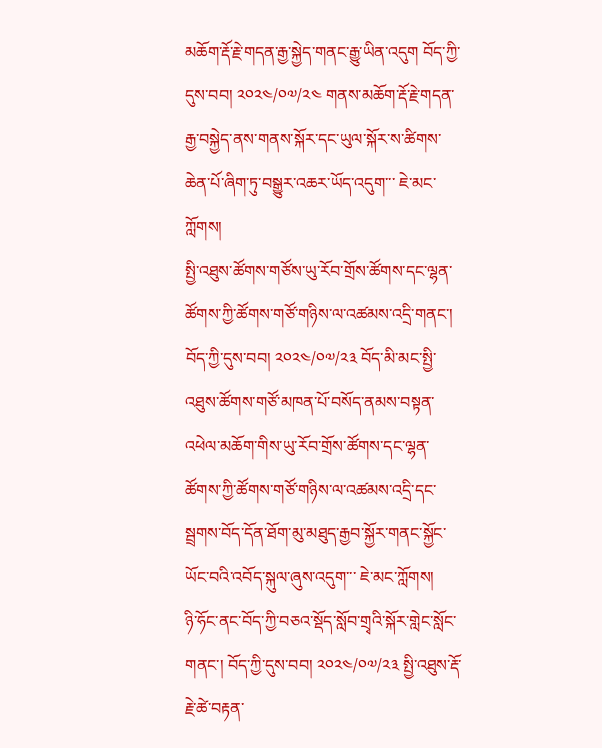མཆོག་རྡོ་རྗེ་གདན་རྒྱ་སྐྱེད་གནང་རྒྱུ་ཡིན་འདུག བོད་ཀྱི་དུས་བབ། ༢༠༢༤/༠༧/༢༤ གནས་མཆོག་རྡོ་རྗེ་གདན་རྒྱ་བསྐྱེད་ནས་གནས་སྐོར་དང་ཡུལ་སྐོར་ས་ཚིགས་ཆེན་པོ་ཞིག་ཏུ་བསྒྱུར་འཆར་ཡོད་འདུག་་་ ཇེ་མང་ཀློགས།
སྤྱི་འཐུས་ཚོགས་གཙོས་ཡུ་རོབ་གྲོས་ཚོགས་དང་ལྷན་ཚོགས་ཀྱི་ཚོགས་གཙོ་གཉིས་ལ་འཚམས་འདྲི་གནང་། བོད་ཀྱི་དུས་བབ། ༢༠༢༤/༠༧/༢༣ བོད་མི་མང་སྤྱི་འཐུས་ཚོགས་གཙོ་མཁན་པོ་བསོད་ནམས་བསྟན་འཕེལ་མཆོག་གིས་ཡུ་རོབ་གྲོས་ཚོགས་དང་ལྷན་ཚོགས་ཀྱི་ཚོགས་གཙོ་གཉིས་ལ་འཚམས་འདྲི་དང་སྦྲགས་བོད་དོན་ཐོག་མུ་མཐུད་རྒྱབ་སྐྱོར་གནང་སྐྱོང་ཡོང་བའི་འབོད་སྐུལ་ཞུས་འདུག་་་ ཇེ་མང་ཀློགས།
ཉི་ཧོང་ནང་བོད་ཀྱི་བཅའ་སྡོད་སློབ་གྲྭའི་སྐོར་གླེང་སློང་གནང་། བོད་ཀྱི་དུས་བབ། ༢༠༢༤/༠༧/༢༣ སྤྱི་འཐུས་རྡོ་རྗེ་ཚེ་བརྟན་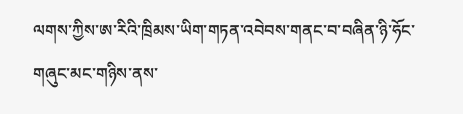ལགས་ཀྱིས་ཨ་རིའི་ཁྲིམས་ཡིག་གཏན་འབེབས་གནང་བ་བཞིན་ཉི་ཧོང་གཞུང་མང་གཉིས་ནས་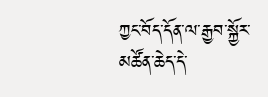ཀྱང་བོད་དོན་ལ་རྒྱབ་སྐྱོར་མཚོན་ཆེད་དེ་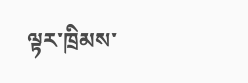ལྟར་ཁྲིམས་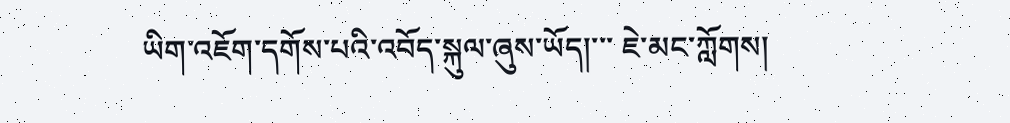ཡིག་འཇོག་དགོས་པའི་འབོད་སྐུལ་ཞུས་ཡོད།་་་ ཇེ་མང་ཀློགས།